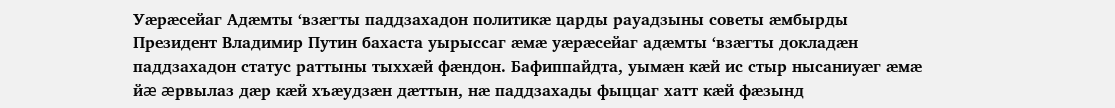Уæрæсейаг Адæмты ‘взæгты паддзахадон политикæ царды рауадзыны советы æмбырды Президент Владимир Путин бахаста уырыссаг æмæ уæрæсейаг адæмты ‘взæгты докладæн паддзахадон статус раттыны тыххæй фæндон. Бафиппайдта, уымæн кæй ис стыр нысаниуæг æмæ йæ æрвылаз дæр кæй хъæудзæн дæттын, нæ паддзахады фыццаг хатт кæй фæзынд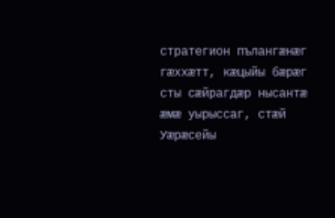стратегион пълангæнæг гæххæтт, кæцыйы бæрæг сты сæйрагдæр нысантæ æмæ уырыссаг, стæй Уæрæсейы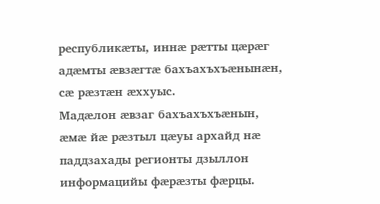республикæты, иннæ рæтты цæрæг адæмты æвзæгтæ бахъахъхъæнынæн, сæ рæзтæн æххуыс.
Мадæлон æвзаг бахъахъхъæнын, æмæ йæ рæзтыл цæуы архайд нæ паддзахады регионты дзыллон информацийы фæрæзты фæрцы.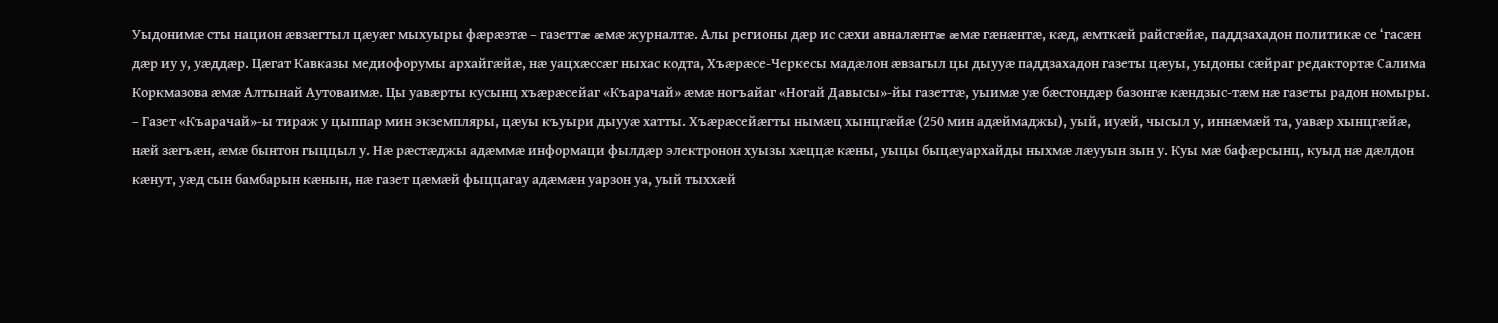Уыдонимæ сты национ æвзæгтыл цæуæг мыхуыры фæрæзтæ – газеттæ æмæ журналтæ. Алы регионы дæр ис сæхи авналæнтæ æмæ гæнæнтæ, кæд, æмткæй райсгæйæ, паддзахадон политикæ се ‘гасæн дæр иу у, уæддæр. Цæгат Кавказы медиофорумы архайгæйæ, нæ уацхæссæг ныхас кодта, Хъæрæсе-Черкесы мадæлон æвзагыл цы дыууæ паддзахадон газеты цæуы, уыдоны сæйраг редактортæ Салима Коркмазова æмæ Алтынай Аутоваимæ. Цы уавæрты кусынц хъæрæсейаг «Къарачай» æмæ ногъайаг «Ногай Давысы»-йы газеттæ, уыимæ уæ бæстондæр базонгæ кæндзыс-тæм нæ газеты радон номыры.
– Газет «Къарачай»-ы тираж у цыппар мин экземпляры, цæуы къуыри дыууæ хатты. Хъæрæсейæгты нымæц хынцгæйæ (250 мин адæймаджы), уый, иуæй, чысыл у, иннæмæй та, уавæр хынцгæйæ, нæй зæгъæн, æмæ бынтон гыццыл у. Нæ рæстæджы адæммæ информаци фылдæр электронон хуызы хæццæ кæны, уыцы быцæуархайды ныхмæ лæууын зын у. Куы мæ бафæрсынц, куыд нæ дæлдон кæнут, уæд сын бамбарын кæнын, нæ газет цæмæй фыццагау адæмæн уарзон уа, уый тыххæй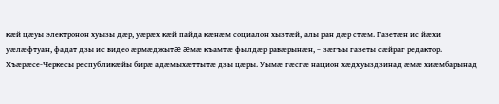кæй цæуы электронон хуызы дæр, уæрæх кæй пайда кæнæм социалон хызтæй, алы ран дæр стæм. Газетæн ис йæхи уæлæфтуан, фадат дзы ис видео æрмæджытæ æмæ къамтæ фылдæр равæрынæн, – зæгъы газеты сæйраг редактор.
Хъæрæсе-Черкесы республикæйы бирæ адæмыхæттытæ дзы цæры. Уымæ гæсгæ национ хæдхуыздзинад æмæ хиæмбарынад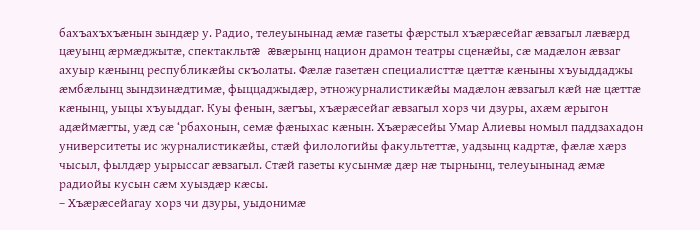бахъахъхъæнын зындæр у. Радио, телеуынынад æмæ газеты фæрстыл хъæрæсейаг æвзагыл лæвæрд цæуынц æрмæджытæ, спектакльтæ æвæрынц национ драмон театры сценæйы, сæ мадæлон æвзаг ахуыр кæнынц республикæйы скъолаты. Фæлæ газетæн специалисттæ цæттæ кæныны хъуыддаджы æмбæлынц зындзинæдтимæ, фыццаджыдæр, этножурналистикæйы мадæлон æвзагыл кæй нæ цæттæ кæнынц, уыцы хъуыддаг. Куы фенын, зæгъы, хъæрæсейаг æвзагыл хорз чи дзуры, ахæм æрыгон адæймæгты, уæд сæ ‘рбахонын, семæ фæныхас кæнын. Хъæрæсейы Умар Алиевы номыл паддзахадон университеты ис журналистикæйы, стæй филологийы факультеттæ, уадзынц кадртæ, фæлæ хæрз чысыл, фылдæр уырыссаг æвзагыл. Стæй газеты кусынмæ дæр нæ тырнынц, телеуынынад æмæ радиойы кусын сæм хуыздæр кæсы.
– Хъæрæсейагау хорз чи дзуры, уыдонимæ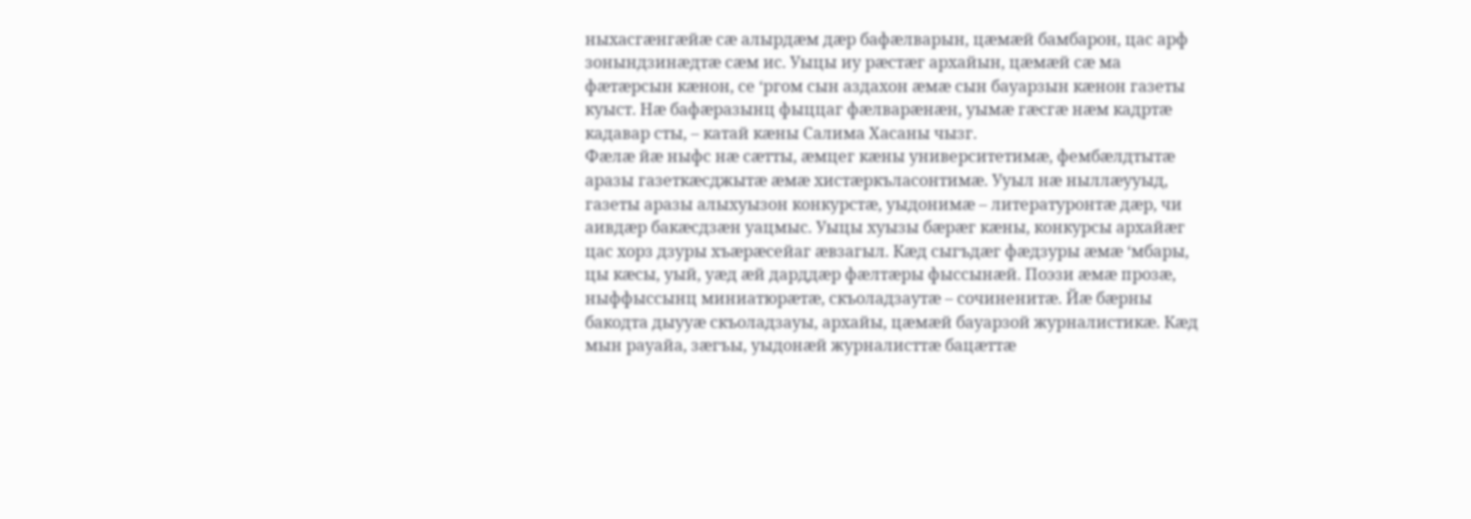ныхасгæнгæйæ сæ алырдæм дæр бафæлварын, цæмæй бамбарон, цас арф зонындзинæдтæ сæм ис. Уыцы иу рæстæг архайын, цæмæй сæ ма фæтæрсын кæнон, се ‘ргом сын аздахон æмæ сын бауарзын кæнон газеты куыст. Нæ бафæразынц фыццаг фæлварæнæн, уымæ гæсгæ нæм кадртæ кадавар сты, – катай кæны Салима Хасаны чызг.
Фæлæ йæ ныфс нæ сæтты, æмцег кæны университетимæ, фембæлдтытæ аразы газеткæсджытæ æмæ хистæркъласонтимæ. Ууыл нæ ныллæууыд, газеты аразы алыхуызон конкурстæ, уыдонимæ – литературонтæ дæр, чи аивдæр бакæсдзæн уацмыс. Уыцы хуызы бæрæг кæны, конкурсы архайæг цас хорз дзуры хъæрæсейаг æвзагыл. Кæд сыгъдæг фæдзуры æмæ ‘мбары, цы кæсы, уый, уæд æй дарддæр фæлтæры фыссынæй. Поэзи æмæ прозæ, ныффыссынц миниатюрæтæ, скъоладзаутæ – сочиненитæ. Йæ бæрны бакодта дыууæ скъоладзауы, архайы, цæмæй бауарзой журналистикæ. Кæд мын рауайа, зæгъы, уыдонæй журналисттæ бацæттæ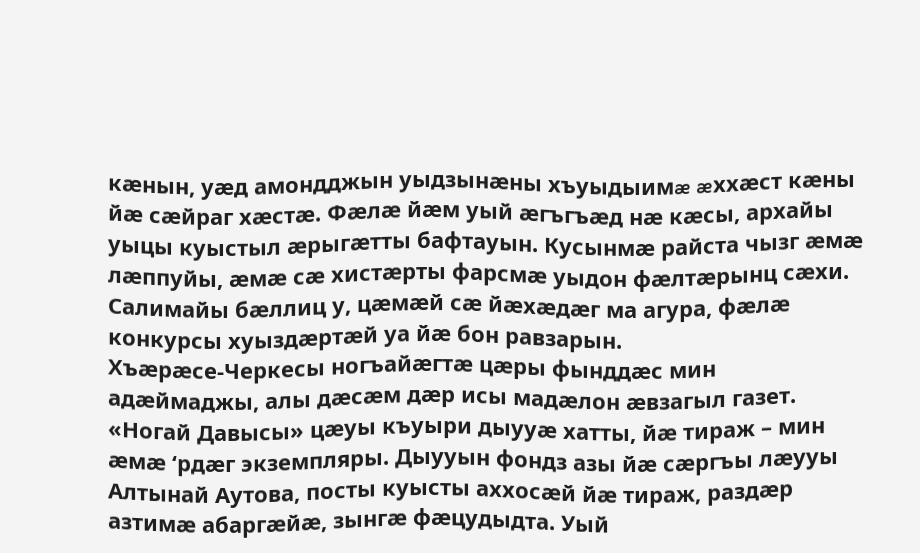кæнын, уæд амондджын уыдзынæны хъуыдыимæ æххæст кæны йæ сæйраг хæстæ. Фæлæ йæм уый æгъгъæд нæ кæсы, архайы уыцы куыстыл æрыгæтты бафтауын. Кусынмæ райста чызг æмæ лæппуйы, æмæ сæ хистæрты фарсмæ уыдон фæлтæрынц сæхи. Салимайы бæллиц у, цæмæй сæ йæхæдæг ма агура, фæлæ конкурсы хуыздæртæй уа йæ бон равзарын.
Хъæрæсе-Черкесы ногъайæгтæ цæры фынддæс мин адæймаджы, алы дæсæм дæр исы мадæлон æвзагыл газет. «Ногай Давысы» цæуы къуыри дыууæ хатты, йæ тираж – мин æмæ ‘рдæг экземпляры. Дыууын фондз азы йæ сæргъы лæууы Алтынай Аутова, посты куысты аххосæй йæ тираж, раздæр азтимæ абаргæйæ, зынгæ фæцудыдта. Уый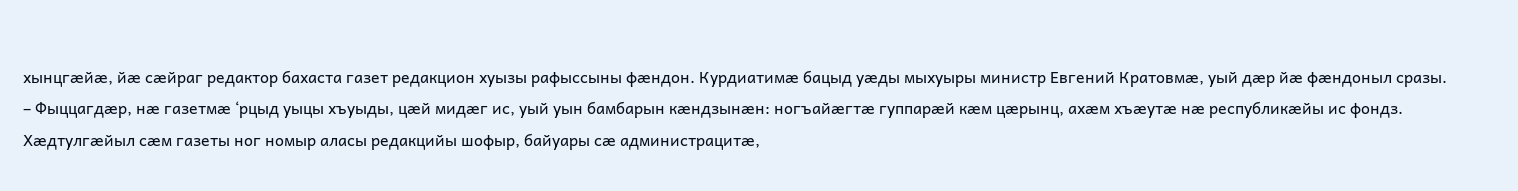хынцгæйæ, йæ сæйраг редактор бахаста газет редакцион хуызы рафыссыны фæндон. Курдиатимæ бацыд уæды мыхуыры министр Евгений Кратовмæ, уый дæр йæ фæндоныл сразы.
– Фыццагдæр, нæ газетмæ ‘рцыд уыцы хъуыды, цæй мидæг ис, уый уын бамбарын кæндзынæн: ногъайæгтæ гуппарæй кæм цæрынц, ахæм хъæутæ нæ республикæйы ис фондз. Хæдтулгæйыл сæм газеты ног номыр аласы редакцийы шофыр, байуары сæ администрацитæ,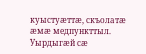куыстуæттæ, скъолатæ æмæ медпункттыл. Уырдыгæй сæ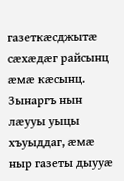газеткæсджытæ сæхæдæг райсынц æмæ кæсынц. Зынаргъ нын лæууы уыцы хъуыддаг, æмæ ныр газеты дыууæ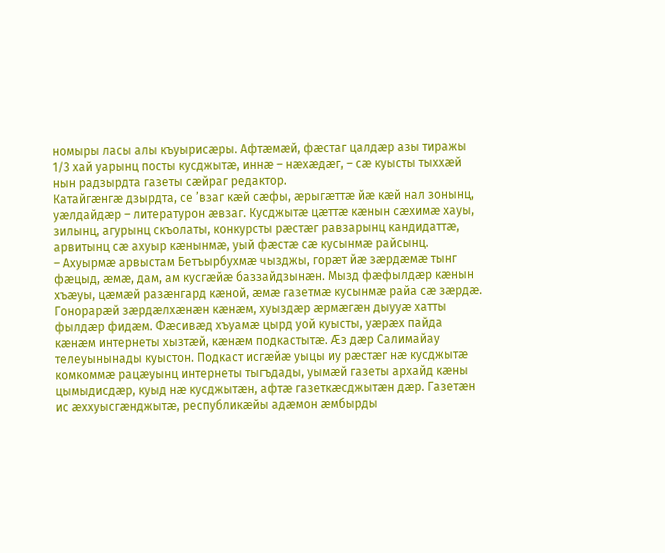номыры ласы алы къуырисæры. Афтæмæй, фæстаг цалдæр азы тиражы 1/3 хай уарынц посты кусджытæ, иннæ – нæхæдæг, – сæ куысты тыххæй нын радзырдта газеты сæйраг редактор.
Катайгæнгæ дзырдта, се ’взаг кæй сæфы, æрыгæттæ йæ кæй нал зонынц, уæлдайдæр – литературон æвзаг. Кусджытæ цæттæ кæнын сæхимæ хауы, зилынц, агурынц скъолаты, конкурсты рæстæг равзарынц кандидаттæ, арвитынц сæ ахуыр кæнынмæ, уый фæстæ сæ кусынмæ райсынц.
– Ахуырмæ арвыстам Бетъырбухмæ чызджы, горæт йæ зæрдæмæ тынг фæцыд, æмæ, дам, ам кусгæйæ баззайдзынæн. Мызд фæфылдæр кæнын хъæуы, цæмæй разæнгард кæной, æмæ газетмæ кусынмæ райа сæ зæрдæ. Гонорарæй зæрдæлхæнæн кæнæм, хуыздæр æрмæгæн дыууæ хатты фылдæр фидæм. Фæсивæд хъуамæ цырд уой куысты, уæрæх пайда кæнæм интернеты хызтæй, кæнæм подкастытæ. Æз дæр Салимайау телеуынынады куыстон. Подкаст исгæйæ уыцы иу рæстæг нæ кусджытæ комкоммæ рацæуынц интернеты тыгъдады, уымæй газеты архайд кæны цымыдисдæр, куыд нæ кусджытæн, афтæ газеткæсджытæн дæр. Газетæн ис æххуысгæнджытæ, республикæйы адæмон æмбырды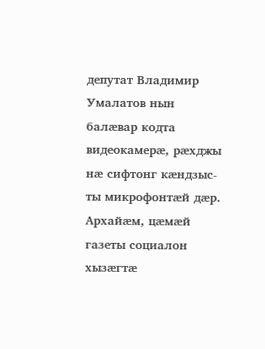депутат Владимир Умалатов нын балæвар кодта видеокамерæ, рæхджы нæ сифтонг кæндзыс-ты микрофонтæй дæр. Архайæм, цæмæй газеты социалон хызæгтæ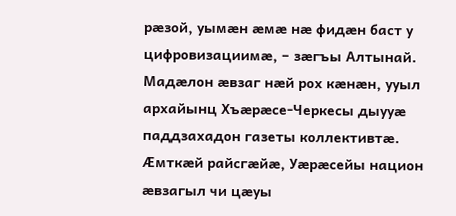рæзой, уымæн æмæ нæ фидæн баст у цифровизациимæ, – зæгъы Алтынай.
Мадæлон æвзаг нæй рох кæнæн, ууыл архайынц Хъæрæсе-Черкесы дыууæ паддзахадон газеты коллективтæ. Æмткæй райсгæйæ, Уæрæсейы национ æвзагыл чи цæуы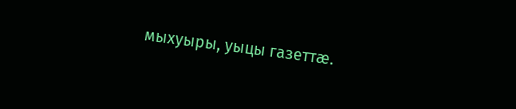мыхуыры, уыцы газеттæ.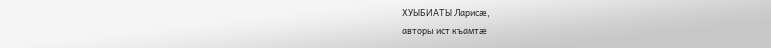ХУЫБИАТЫ Ларисæ,
авторы ист къамтæ